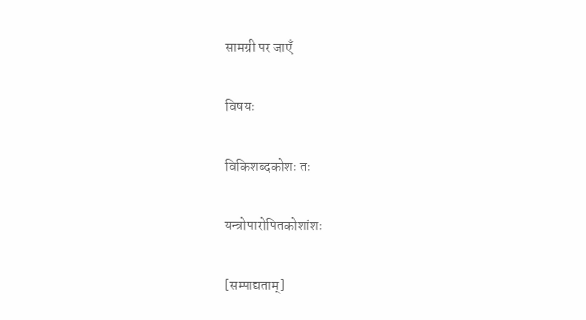सामग्री पर जाएँ

विषयः

विकिशब्दकोशः तः

यन्त्रोपारोपितकोशांशः

[सम्पाद्यताम्]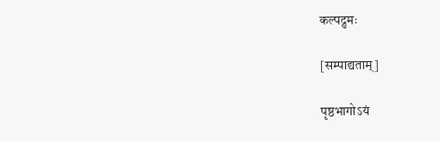कल्पद्रुमः

[सम्पाद्यताम्]

पृष्ठभागोऽयं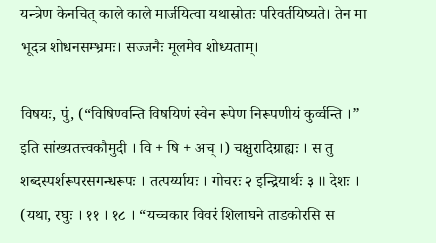यन्त्रेण केनचित् काले काले मार्जयित्वा यथास्रोतः परिवर्तयिष्यते। तेन मा भूदत्र शोधनसम्भ्रमः। सज्जनैः मूलमेव शोध्यताम्।

विषयः, पुं, (“विषिण्वन्ति विषयिणं स्वेन रूपेण निरूपणीयं कुर्व्वन्ति ।” इति सांख्यतत्त्वकौमुदी । वि + षि + अच् ।) चक्षुरादिग्राह्यः । स तु शब्दस्पर्शरूपरसगन्धरूपः । तत्पर्य्यायः । गोचरः २ इन्द्रियार्थः ३ ॥ देशः । (यथा, रघुः । ११ । १८ । “यच्चकार विवरं शिलाघने ताडकोरसि स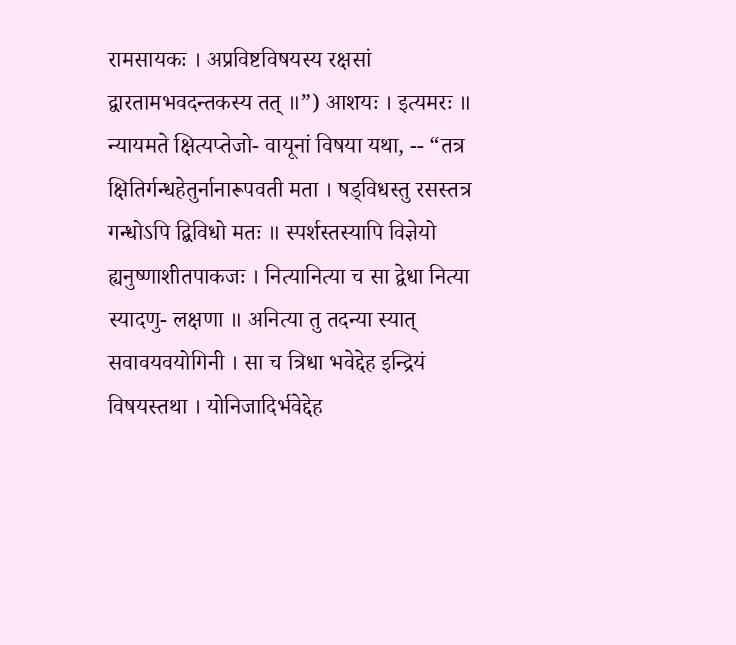रामसायकः । अप्रविष्टविषयस्य रक्षसां द्वारतामभवदन्तकस्य तत् ॥”) आशयः । इत्यमरः ॥ न्यायमते क्षित्यप्तेजो- वायूनां विषया यथा, -- “तत्र क्षितिर्गन्धहेतुर्नानारूपवती मता । षड्विधस्तु रसस्तत्र गन्धोऽपि द्बिविधो मतः ॥ स्पर्शस्तस्यापि विज्ञेयो ह्यनुष्णाशीतपाकजः । नित्यानित्या च सा द्वेधा नित्या स्यादणु- लक्षणा ॥ अनित्या तु तदन्या स्यात् सवावयवयोगिनी । सा च त्रिधा भवेद्देह इन्द्रियं विषयस्तथा । योनिजादिर्भवेद्देह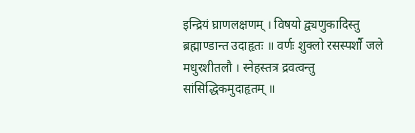इन्द्रियं घ्राणलक्षणम् । विषयो द्व्यणुकादिस्तु ब्रह्माण्डान्त उदाहृतः ॥ वर्णः शुक्लो रसस्पर्शौ जले मधुरशीतलौ । स्नेहस्तत्र द्रवत्वन्तु सांसिद्धिकमुदाहृतम् ॥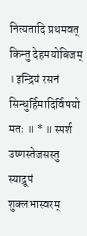नित्यतादि प्रथमवत् किन्तु देहमयोबिजम् । इन्द्रियं रसनं सिन्धुर्हिमादिर्विषयो मतः ॥ * ॥ स्पर्श उष्णस्तेजसस्तु स्याद्रूपं शुक्लभास्वरम्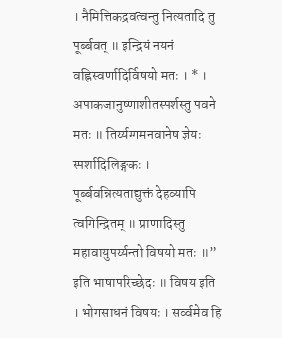। नैमित्तिकद्रवत्वन्तु नित्यतादि तु पूर्ब्बवत् ॥ इन्द्रियं नयनं वह्निस्वर्णादिर्विषयो मतः । * । अपाकजानुष्णाशीतस्पर्शस्तु पवने मतः ॥ तिर्य्यग्गमनवानेष ज्ञेयः स्पर्शादिलिङ्गकः । पूर्ब्बवन्नित्यताद्युक्तं देहव्यापि त्वगिन्द्रितम् ॥ प्राणादिस्तु महावायुपर्य्यन्तो विषयो मतः ॥” इति भाषापरिच्छेदः ॥ विषय इति । भोगसाधनं विषयः । सर्व्वमेव हि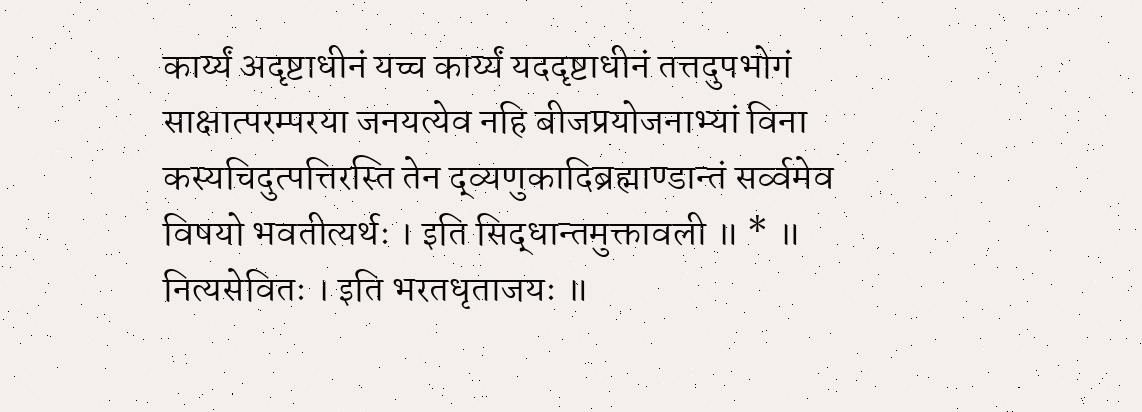कार्य्यं अदृष्टाधीनं यच्च कार्य्यं यददृष्टाधीनं तत्तदुपभोगं साक्षात्परम्परया जनयत्येव नहि बीजप्रयोजनाभ्यां विना कस्यचिदुत्पत्तिरस्ति तेन द्व्यणुकादिब्रह्माण्डान्तं सर्व्वमेव विषयो भवतीत्यर्थः । इति सिद्धान्तमुक्तावली ॥ * ॥ नित्यसेवितः । इति भरतधृताजयः ॥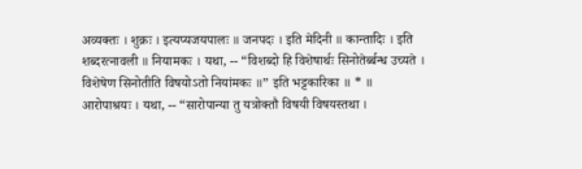अव्यक्तः । शुक्रः । इत्यप्यजयपालः ॥ जनपदः । इति मेदिनी ॥ कान्तादिः । इति शब्दरत्नावली ॥ नियामकः । यथा, -- “विशब्दो हि विशेषार्थः सिनोतेर्ब्बन्ध उच्यते । विशेषेण सिनोतीति विषयोऽतो नियांमकः ॥” इति भट्टकारिका ॥ * ॥ आरोपाश्रयः । यथा, -- “सारोपान्या तु यत्रोक्तौ विषयी विषयस्तथा ।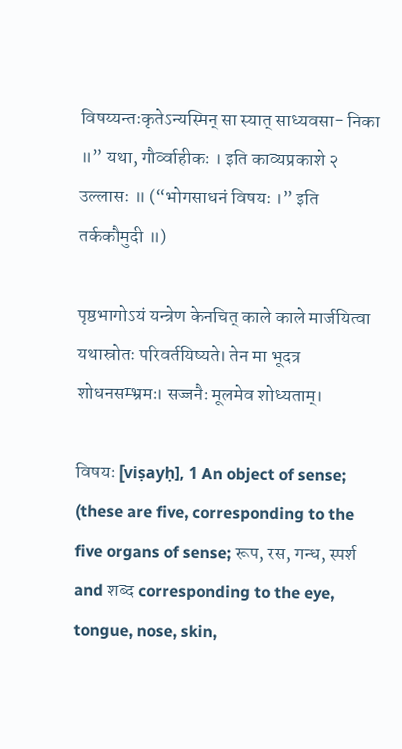विषय्यन्तःकृतेऽन्यस्मिन् सा स्यात् साध्यवसा- निका ॥” यथा, गौर्व्वाहीकः । इति काव्यप्रकाशे २ उल्लासः ॥ (“भोगसाधनं विषयः ।” इति तर्ककौमुदी ॥)

पृष्ठभागोऽयं यन्त्रेण केनचित् काले काले मार्जयित्वा यथास्रोतः परिवर्तयिष्यते। तेन मा भूदत्र शोधनसम्भ्रमः। सज्जनैः मूलमेव शोध्यताम्।

विषयः [viṣayḥ], 1 An object of sense; (these are five, corresponding to the five organs of sense; रूप, रस, गन्ध, स्पर्श and शब्द corresponding to the eye, tongue, nose, skin,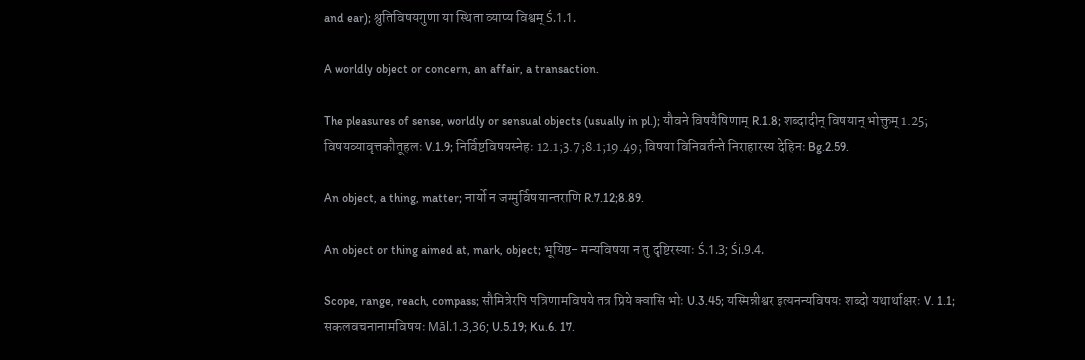and ear); श्रुतिविषयगुणा या स्थिता व्याप्य विश्वम् Ś.1.1.

A worldly object or concern, an affair, a transaction.

The pleasures of sense, worldly or sensual objects (usually in pl.); यौवने विषयैषिणाम् R.1.8; शब्दादीन् विषयान् भोक्तुम् 1.25; विषयव्यावृत्तकौतूहलः V.1.9; निर्विष्टविषयस्नेहः 12.1;3.7;8.1;19.49; विषया विनिवर्तन्ते निराहारस्य देहिनः Bg.2.59.

An object, a thing, matter; नार्यो न जग्मुर्विषयान्तराणि R.7.12;8.89.

An object or thing aimed at, mark, object; भूयिष्ठ- मन्यविषया न तु दृष्टिरस्याः Ś.1.3; Śi.9.4.

Scope, range, reach, compass; सौमित्रेरपि पत्रिणामविषये तत्र प्रिये क्वासि भोः U.3.45; यस्मिन्नीश्वर इत्यनन्यविषयः शब्दो यथार्थाक्षरः V. 1.1; सकलवचनानामविषयः Māl.1.3,36; U.5.19; Ku.6. 17.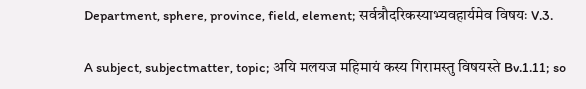Department, sphere, province, field, element; सर्वत्रौदरिकस्याभ्यवहार्यमेव विषयः V.3.

A subject, subjectmatter, topic; अयि मलयज महिमायं कस्य गिरामस्तु विषयस्ते Bv.1.11; so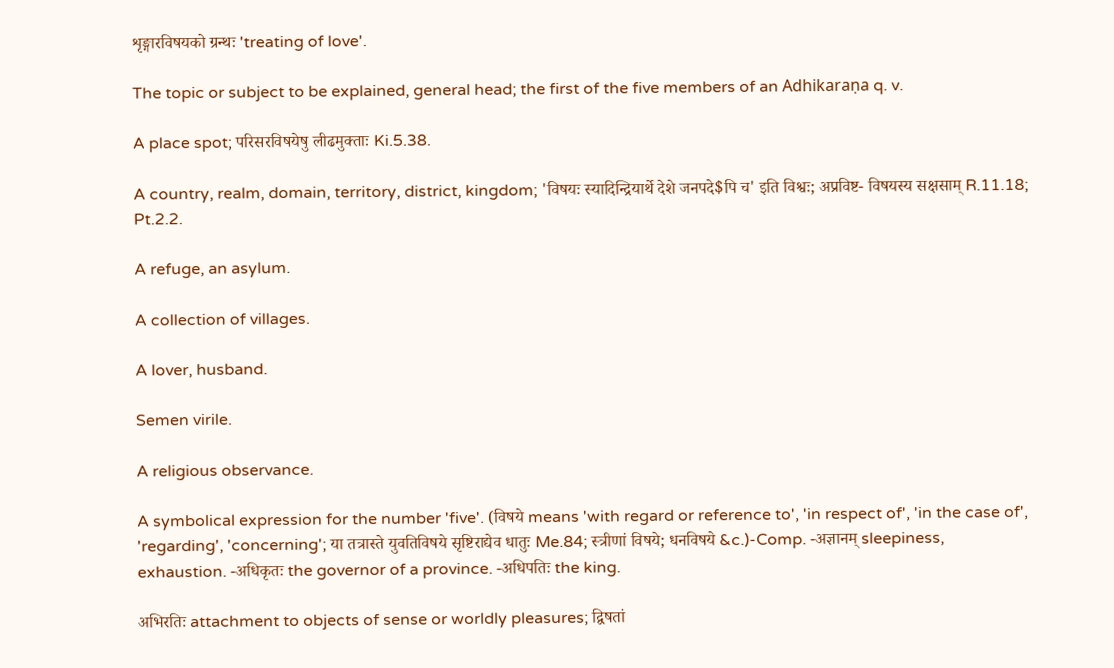शृङ्गारविषयको ग्रन्थः 'treating of love'.

The topic or subject to be explained, general head; the first of the five members of an Adhikaraṇa q. v.

A place spot; परिसरविषयेषु लीढमुक्ताः Ki.5.38.

A country, realm, domain, territory, district, kingdom; 'विषयः स्यादिन्द्रियार्थे देशे जनपदे$पि च' इति विश्वः; अप्रविष्ट- विषयस्य सक्षसाम् R.11.18; Pt.2.2.

A refuge, an asylum.

A collection of villages.

A lover, husband.

Semen virile.

A religious observance.

A symbolical expression for the number 'five'. (विषये means 'with regard or reference to', 'in respect of', 'in the case of', 'regarding', 'concerning'; या तत्रास्ते युवतिविषये सृष्टिराद्येव धातुः Me.84; स्त्रीणां विषये; धनविषये &c.)-Comp. -अज्ञानम् sleepiness, exhaustion. -अधिकृतः the governor of a province. -अधिपतिः the king.

अभिरतिः attachment to objects of sense or worldly pleasures; द्विषतां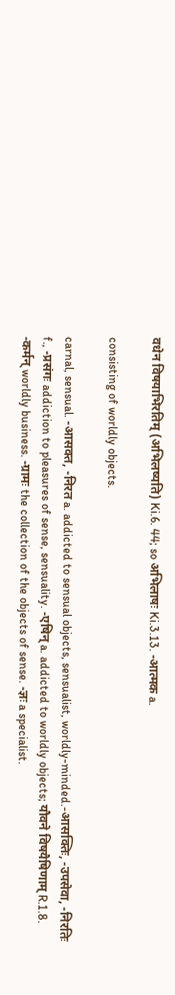वधेन विषयाभिरतिम् (अभिलष्यति) Ki.6. 44; so अभिलाषः Ki.3.13. -आत्मक a.

consisting of worldly objects.

carnal, sensual. -आसक्त, -निरत a. addicted to sensual objects, sensualist, worldly-minded.-आसक्तिः, -उपसेवा, -निरतिः f., -प्रसंगः addiction to pleasures of sense, sensuality. -एषिन् a. addicted to worldly objects; यौवने विषयैषिणाम् R.1.8. -कर्मन् worldly business. -ग्रामः the collection of the objects of sense. -ज्ञः a specialist.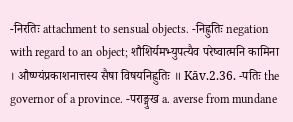-निरतिः attachment to sensual objects. -निह्नुतिः negation with regard to an object; शौशिर्यमभ्युपत्यैव परेष्वात्मनि कामिना । औष्ण्यंप्रकाशनात्तस्य सैषा विषयनिह्नुतिः ॥ Kāv.2.36. -पतिः the governor of a province. -पराङ्मुख a. averse from mundane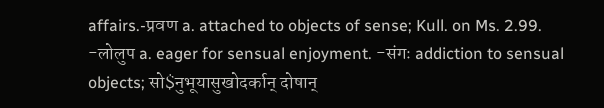affairs.-प्रवण a. attached to objects of sense; Kull. on Ms. 2.99. -लोलुप a. eager for sensual enjoyment. -संगः addiction to sensual objects; सो$नुभूयासुखोदर्कान् दोषान्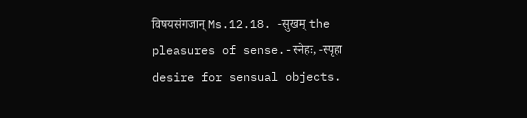विषयसंगजान् Ms.12.18. -सुखम् the pleasures of sense.-स्नेहः, -स्पृहा desire for sensual objects.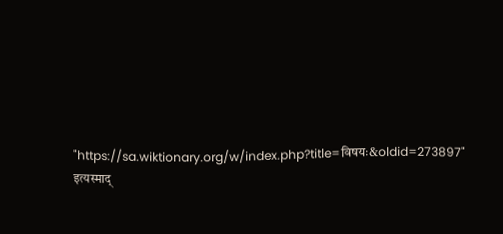"https://sa.wiktionary.org/w/index.php?title=विषयः&oldid=273897" इत्यस्माद्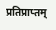प्रतिप्राप्तम्